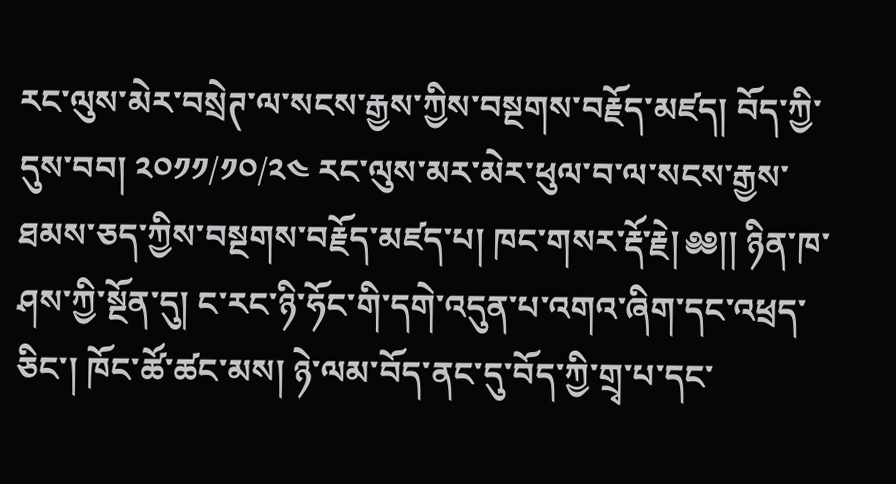རང་ལུས་མེར་བསྲེཊ་ལ་སངས་རྒྱས་ཀྱིས་བསྔགས་བརྗོད་མཛད། བོད་ཀྱི་དུས་བབ། ༢༠༡༡/༡༠/༢༤ རང་ལུས་མར་མེར་ཕུལ་བ་ལ་སངས་རྒྱས་ཐམས་ཅད་ཀྱིས་བསྔགས་བརྗོད་མཛད་པ། ཁང་གསར་རྡོ་རྗེ། ༅༅།། ཉིན་ཁ་ཤས་ཀྱི་སྔོན་དུ། ང་རང་ཉི་ཧོང་གི་དགེ་འདུན་པ་འགའ་ཞིག་དང་འཕྲད་ཅིང་། ཁོང་ཚོ་ཚང་མས། ཉེ་ལམ་བོད་ནང་དུ་བོད་ཀྱི་གྲྭ་པ་དང་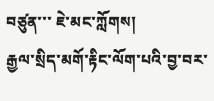བཙུན་་་ ཇེ་མང་ཀློགས།
རྒྱལ་སྲིད་མགོ་རྟིང་ལོག་པའི་བྱ་བར་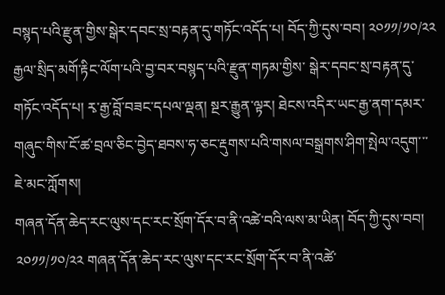བསྙད་པའི་རྫུན་གྱིས་སྒེར་དབང་སྲ་བརྟན་དུ་གཏོང་འདོད་པ། བོད་ཀྱི་དུས་བབ། ༢༠༡༡/༡༠/༢༢ རྒྱལ་སྲིད་མགོ་རྟིང་ལོག་པའི་བྱ་བར་བསྙད་པའི་རྫུན་གཏམ་གྱིས་ སྒེར་དབང་སྲ་བརྟན་དུ་གཏོང་འདོད་པ། རྭ་རྒྱ་བློ་བཟང་དཔལ་ལྡན། སྔར་རྒྱུན་ལྟར། ཐེངས་འདིར་ཡང་རྒྱ་ནག་དམར་གཞུང་གིས་ངོ་ཚ་བྲལ་ཅིང་བྱེད་ཐབས་ཧ་ཅང་རྡུགས་པའི་གསལ་བསྒྲགས་ཤིག་སྤེལ་འདུག་་་ ཇེ་མང་ཀློགས།
གཞན་དོན་ཆེད་རང་ལུས་དང་རང་སྲོག་དོར་བ་ནི་འཚེ་བའི་ལས་མ་ཡིན། བོད་ཀྱི་དུས་བབ། ༢༠༡༡/༡༠/༢༢ གཞན་དོན་ཆེད་རང་ལུས་དང་རང་སྲོག་དོར་བ་ནི་འཚེ་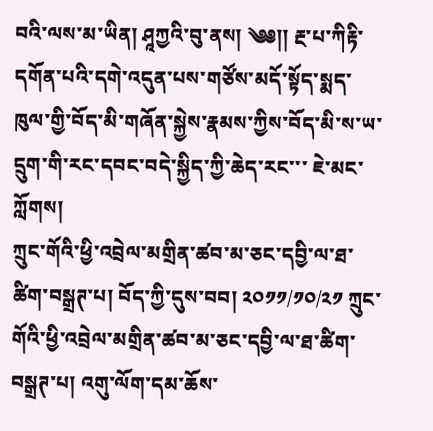བའི་ལས་མ་ཡིན། ཤཱཀྱའི་བུ་ནས། ༄༅།། རྔ་པ་ཀིརྟི་དགོན་པའི་དགེ་འདུན་པས་གཙོས་མདོ་སྟོད་སྨད་ཁུལ་གྱི་བོད་མི་གཞོན་སྐྱེས་རྣམས་ཀྱིས་བོད་མི་ས་ཡ་དྲུག་གི་རང་དབང་བདེ་སྐྱིད་ཀྱི་ཆེད་རང་་་ ཇེ་མང་ཀློགས།
ཀྲུང་གོའི་ཕྱི་འབྲེལ་མགྲིན་ཚབ་མ་ཅང་དབྱི་ལ་ཐ་ཚིག་བསྒྲཊ་པ། བོད་ཀྱི་དུས་བབ། ༢༠༡༡/༡༠/༢༡ ཀྲུང་གོའི་ཕྱི་འབྲེལ་མགྲིན་ཚབ་མ་ཅང་དབྱི་ལ་ཐ་ཚིག་བསྒྲཊ་པ། འགུ་ལོག་དམ་ཆོས་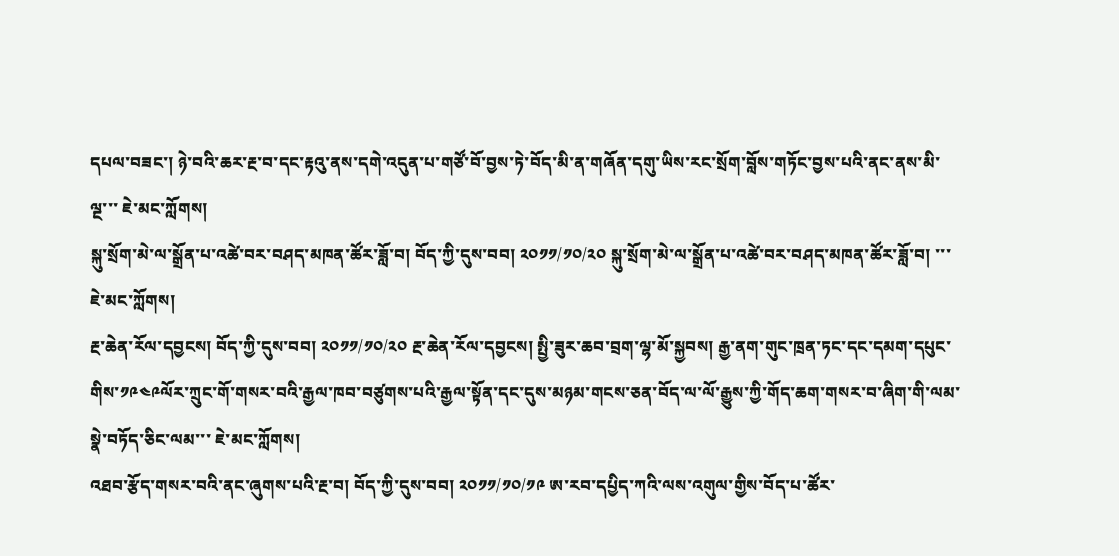དཔལ་བཟང་། ཉེ་བའི་ཆར་རྔ་བ་དང་རྟའུ་ནས་དགེ་འདུན་པ་གཙོ་བོ་བྱས་ཏེ་བོད་མི་ན་གཞོན་དགུ་ཡིས་རང་སྲོག་བློས་གཏོང་བྱས་པའི་ནང་ནས་མི་ལྔ་་་ ཇེ་མང་ཀློགས།
སྐུ་སྲོག་མེ་ལ་སྒྲོན་པ་འཚེ་བར་བཤད་མཁན་ཚོར་ཟློ་བ། བོད་ཀྱི་དུས་བབ། ༢༠༡༡/༡༠/༢༠ སྐུ་སྲོག་མེ་ལ་སྒྲོན་པ་འཚེ་བར་བཤད་མཁན་ཚོར་ཟློ་བ། ་་་ ཇེ་མང་ཀློགས།
རྔ་ཆེན་རོལ་དབྱངས། བོད་ཀྱི་དུས་བབ། ༢༠༡༡/༡༠/༢༠ རྔ་ཆེན་རོལ་དབྱངས། སྤྱི་ཟུར་ཆབ་བྲག་ལྷ་མོ་སྐྱབས། རྒྱ་ནག་གུང་ཁྲན་ཏང་དང་དམག་དཔུང་གིས་༡༩༤༩ལོར་ཀྲུང་གོ་གསར་བའི་རྒྱལ་ཁབ་བཙུགས་པའི་རྒྱལ་སྟོན་དང་དུས་མཉམ་གངས་ཅན་བོད་ལ་ལོ་རྒྱུས་ཀྱི་གོད་ཆག་གསར་བ་ཞིག་གི་ལམ་ སྣེ་བཏོད་ཅིང་ལམ་་་ ཇེ་མང་ཀློགས།
འཐབ་རྩོད་གསར་བའི་ནང་ཞུགས་པའི་རྔ་བ། བོད་ཀྱི་དུས་བབ། ༢༠༡༡/༡༠/༡༩ ཨ་རབ་དཔྱིད་ཀའི་ལས་འགུལ་གྱིས་བོད་པ་ཚོར་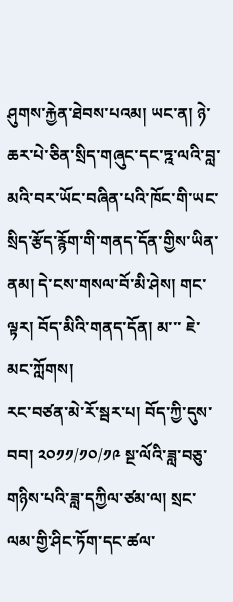ཤུགས་རྐྱེན་ཐེབས་པའམ། ཡང་ན། ཉེ་ཆར་པེ་ཅིན་སྲིད་གཞུང་དང་ཏྰ་ལའི་བླ་མའི་བར་ཡོང་བཞིན་པའི་ཁོང་གི་ཡང་སྲིད་རྩོད་རྙོག་གི་གནད་དོན་གྱིས་ཡིན་ནམ། དེ་ངས་གསལ་བོ་མི་ཤེས། གང་ལྟར། བོད་མིའི་གནད་དོན། མ་་་ ཇེ་མང་ཀློགས།
རང་བཙན་མེ་རོ་སྦར་པ། བོད་ཀྱི་དུས་བབ། ༢༠༡༡/༡༠/༡༩ སྔ་ལོའི་ཟླ་བཅུ་གཉིས་པའི་ཟླ་དཀྱིལ་ཙམ་ལ། སྲང་ལམ་གྱི་ཤིང་ཏོག་དང་ཚལ་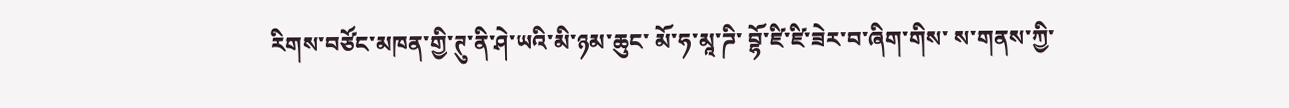རིགས་བཙོང་མཁན་གྱི་ཊུ་ནི་ཤེ་ཡའི་མི་ཉམ་ཆུང་ མོ་ཧ་མཱ་ཌི་ བྷོ་ཛི་ཛི་ཟེར་བ་ཞིག་གིས་ ས་གནས་ཀྱི་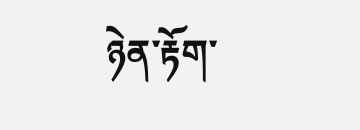ཉེན་རྟོག་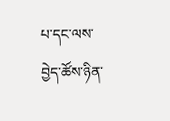པ་དང་ལས་བྱེད་ཚོས་ཉིན་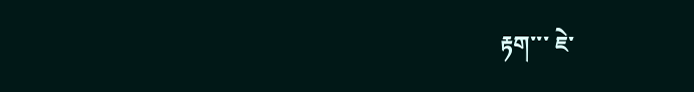རྟག་་་ ཇེ་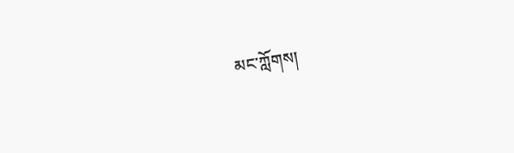མང་ཀློགས།